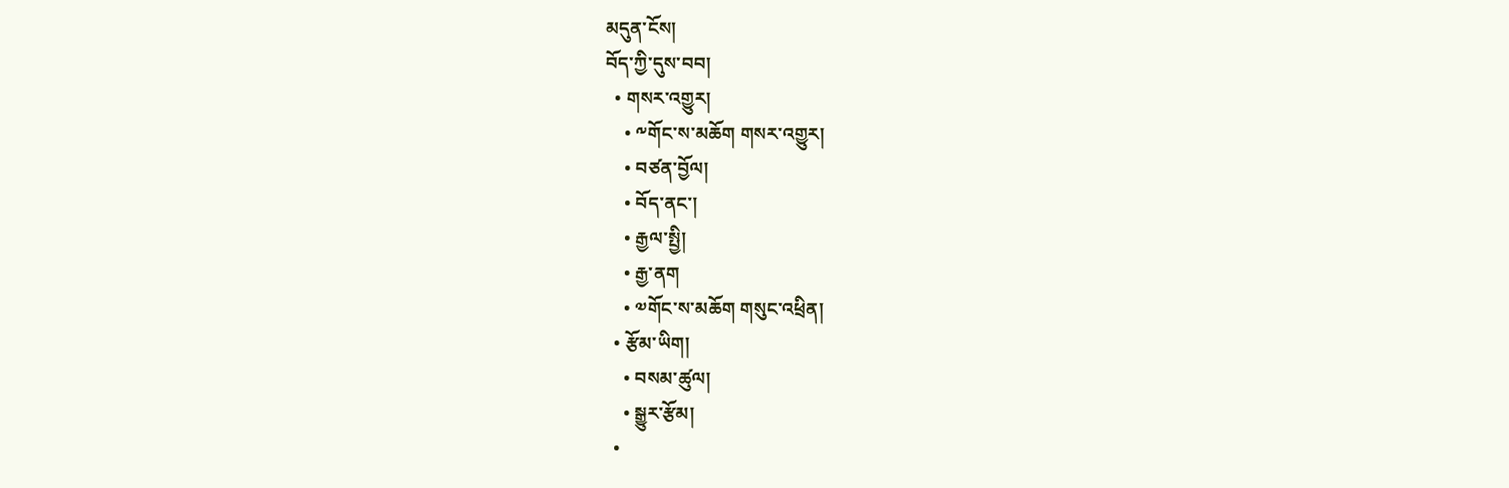མདུན་ངོས།
བོད་ཀྱི་དུས་བབ།
  • གསར་འགྱུར།
    • ༸གོང་ས་མཆོག གསར་འགྱུར།
    • བཙན་བྱོལ།
    • བོད་ནང་།
    • རྒྱལ་སྤྱི།
    • རྒྱ་ནག
    • ༧གོང་ས་མཆོག གསུང་འཕྲིན།
  • རྩོམ་ཡིག།
    • བསམ་ཚུལ།
    • སྒྱུར་རྩོམ།
  •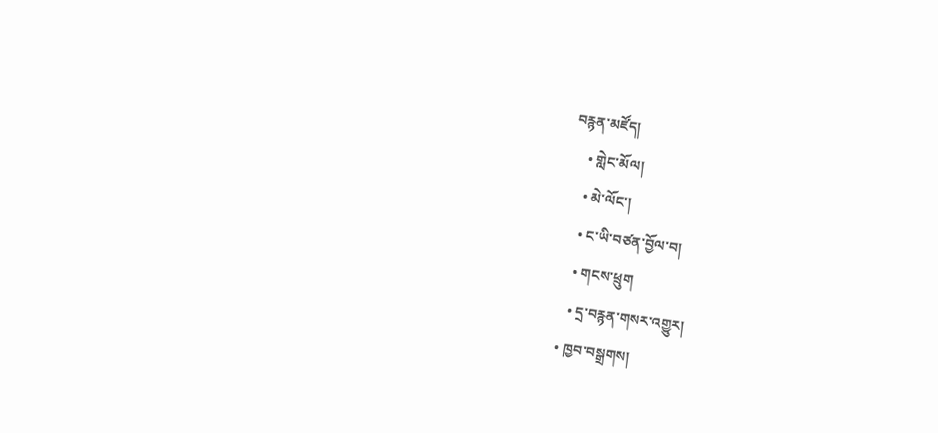བརྙན་མཛོད།
    • གླེང་མོལ།
    • མེ་ལོང་།
    • ང་ཡི་བཙན་བྱོལ་བ།
    • གངས་ཕྲུག
    • དྲ་བརྙན་གསར་འགྱུར།
  • ཁྱབ་བསྒྲགས།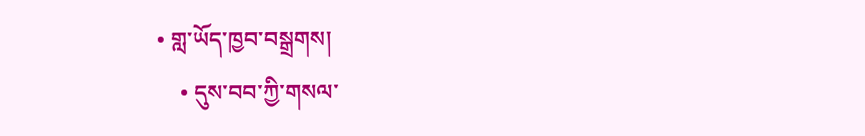• གླ་ཡོད་ཁྱབ་བསྒྲགས།
    • དུས་བབ་ཀྱི་གསལ་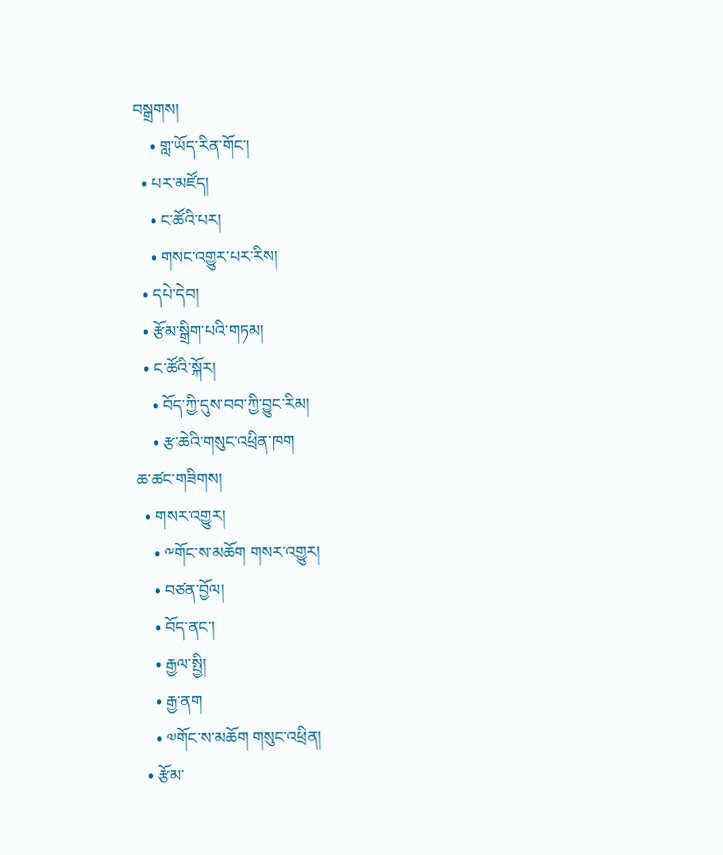བསྒྲགས།
    • གླ་ཡོད་རིན་གོང་།
  • པར་མཛོད།
    • ང་ཚོའི་པར།
    • གསང་འགྱུར་པར་རིས།
  • དཔེ་དེབ།
  • རྩོམ་སྒྲིག་པའི་གཏམ།
  • ང་ཚོའི་སྐོར།
    • བོད་ཀྱི་དུས་བབ་ཀྱི་བྱུང་རིམ།
    • རྩ་ཆེའི་གསུང་འཕྲིན་ཁག
ཆ་ཚང་གཟིགས།
  • གསར་འགྱུར།
    • ༸གོང་ས་མཆོག གསར་འགྱུར།
    • བཙན་བྱོལ།
    • བོད་ནང་།
    • རྒྱལ་སྤྱི།
    • རྒྱ་ནག
    • ༧གོང་ས་མཆོག གསུང་འཕྲིན།
  • རྩོམ་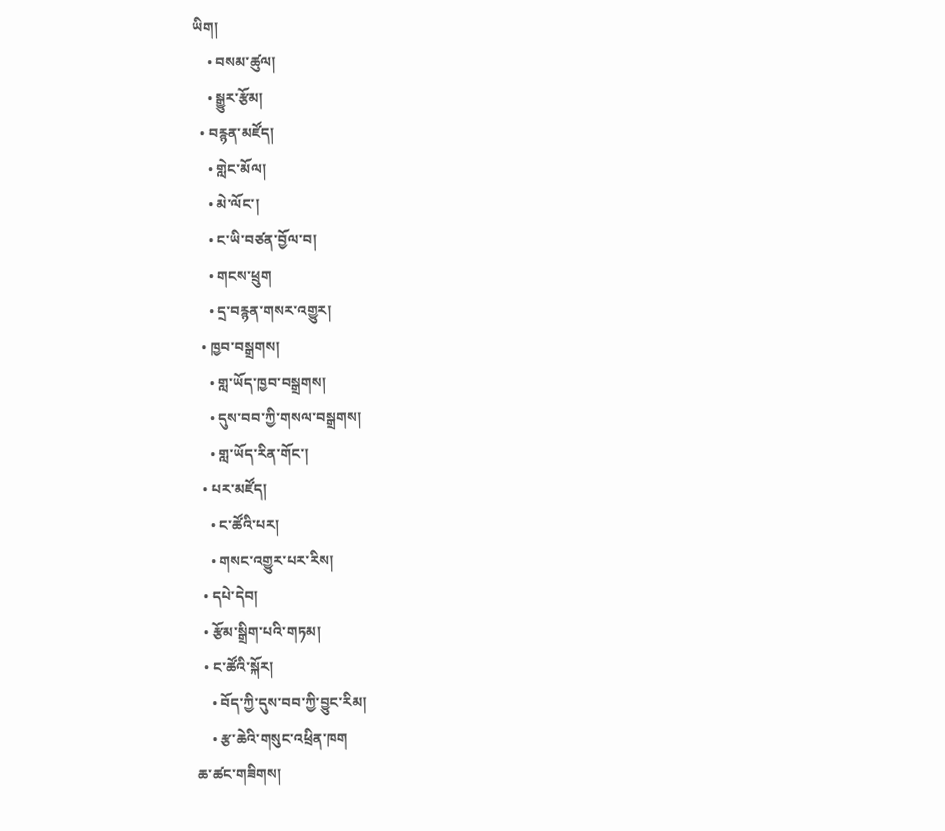ཡིག།
    • བསམ་ཚུལ།
    • སྒྱུར་རྩོམ།
  • བརྙན་མཛོད།
    • གླེང་མོལ།
    • མེ་ལོང་།
    • ང་ཡི་བཙན་བྱོལ་བ།
    • གངས་ཕྲུག
    • དྲ་བརྙན་གསར་འགྱུར།
  • ཁྱབ་བསྒྲགས།
    • གླ་ཡོད་ཁྱབ་བསྒྲགས།
    • དུས་བབ་ཀྱི་གསལ་བསྒྲགས།
    • གླ་ཡོད་རིན་གོང་།
  • པར་མཛོད།
    • ང་ཚོའི་པར།
    • གསང་འགྱུར་པར་རིས།
  • དཔེ་དེབ།
  • རྩོམ་སྒྲིག་པའི་གཏམ།
  • ང་ཚོའི་སྐོར།
    • བོད་ཀྱི་དུས་བབ་ཀྱི་བྱུང་རིམ།
    • རྩ་ཆེའི་གསུང་འཕྲིན་ཁག
ཆ་ཚང་གཟིགས།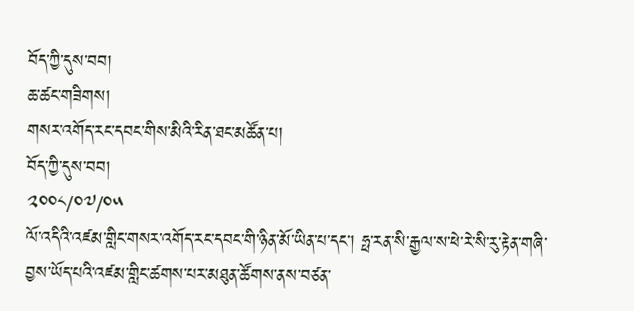བོད་ཀྱི་དུས་བབ།
ཆ་ཚང་གཟིགས།
གསར་འགོད་རང་དབང་གིས་མིའི་རིན་ཐང་མཚོན་པ།
བོད་ཀྱི་དུས་བབ།
༢༠༠༨/༠༧/༠༥
ལོ་འདིའི་འཛམ་གླིང་གསར་འགོད་རང་དབང་གི་ཉིན་མོ་ཡིན་པ་དང་། ཧྥ་རན་སི་རྒྱལ་ས་ཕེ་རེ་སི་རུ་རྟེན་གཞི་བྱས་ཡོད་པའི་འཛམ་གླིང་ཚགས་པར་མཐུན་ཚོགས་ནས་བཙན་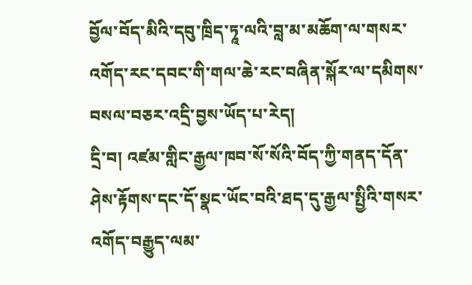བྱོལ་བོད་མིའི་དབུ་ཁྲིད་ཏཱ་ལའི་བླ་མ་མཆོག་ལ་གསར་འགོད་རང་དབང་གི་གལ་ཆེ་རང་བཞིན་སྐོར་ལ་དམིགས་བསལ་བཅར་འདྲི་བྱས་ཡོད་པ་རེད།
དྲི་བ། འཛམ་གླིང་རྒྱལ་ཁབ་སོ་སོའི་བོད་ཀྱི་གནད་དོན་ཤེས་རྟོགས་དང་དོ་སྣང་ཡོང་བའི་ཐད་དུ་རྒྱལ་སྤྱིའི་གསར་འགོད་བརྒྱུད་ལམ་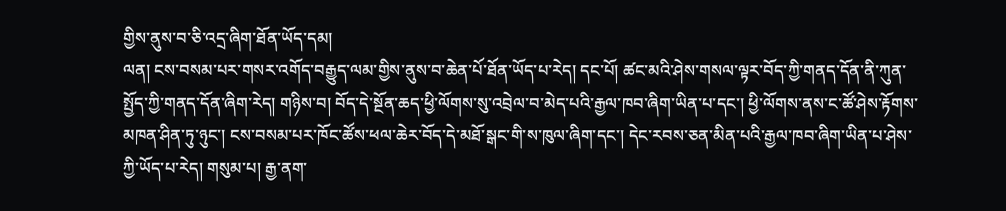གྱིས་ནུས་བ་ཅི་འདྲ་ཞིག་ཐོན་ཡོད་དམ།
ལན། ངས་བསམ་པར་གསར་འགོད་བརྒྱུད་ལམ་གྱིས་ནུས་བ་ཆེན་པོ་ཐོན་ཡོད་པ་རེད། དང་པོ། ཚང་མའི་ཤེས་གསལ་ལྟར་བོད་ཀྱི་གནད་དོན་ནི་ཀུན་སྤྱོད་ཀྱི་གནད་དོན་ཞིག་རེད། གཉིས་བ། བོད་དེ་སྔོན་ཆད་ཕྱི་ལོགས་སུ་འབྲེལ་བ་མེད་པའི་རྒྱལ་ཁབ་ཞིག་ཡིན་པ་དང་། ཕྱི་ལོགས་ནས་ང་ཚོ་ཤེས་རྟོགས་མཁན་ཤིན་ཏུ་ཉུང་། ངས་བསམ་པར་ཁོང་ཚོས་ཕལ་ཆེར་བོད་དེ་མཐོ་སྒང་གི་ས་ཁུལ་ཞིག་དང་། དེང་རབས་ཅན་མིན་པའི་རྒྱལ་ཁབ་ཞིག་ཡིན་པ་ཤེས་ཀྱི་ཡོད་པ་རེད། གསུམ་པ། རྒྱ་ནག་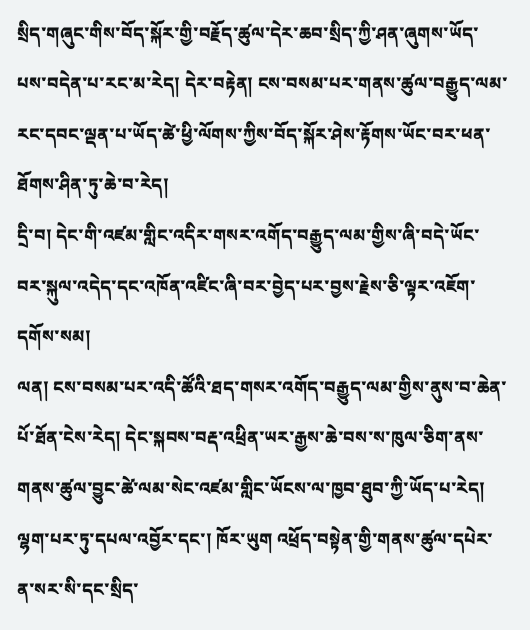སྲིད་གཞུང་གིས་བོད་སྐོར་གྱི་བརྗོད་ཚུལ་དེར་ཆབ་སྲིད་ཀྱི་ཤན་ཞུགས་ཡོད་པས་བདེན་པ་རང་མ་རེད། དེར་བརྟེན། ངས་བསམ་པར་གནས་ཚུལ་བརྒྱུད་ལམ་རང་དབང་ལྡན་པ་ཡོད་ཚེ་ཕྱི་ལོགས་ཀྱིས་བོད་སྐོར་ཤེས་རྟོགས་ཡོང་བར་ཕན་ཐོགས་ཤིན་ཏུ་ཆེ་བ་རེད།
དྲི་བ། དེང་གི་འཛམ་གླིང་འདིར་གསར་འགོད་བརྒྱུད་ལམ་གྱིས་ཞི་བདེ་ཡོང་བར་སྐུལ་འདེད་དང་འཁོན་འཛིང་ཞི་བར་བྱེད་པར་བྱས་རྗེས་ཅི་ལྟར་འཇོག་དགོས་སམ།
ལན། ངས་བསམ་པར་འདི་ཚོའི་ཐད་གསར་འགོད་བརྒྱུད་ལམ་གྱིས་ནུས་བ་ཆེན་པོ་ཐོན་ངེས་རེད། དེང་སྐབས་བརྡ་འཕྲིན་ཡར་རྒྱས་ཆེ་བས་ས་ཁུལ་ཅིག་ནས་གནས་ཚུལ་བྱུང་ཚེ་ལམ་སེང་འཛམ་གླིང་ཡོངས་ལ་ཁྱབ་ཐུབ་ཀྱི་ཡོད་པ་རེད། ལྷག་པར་ཏུ་དཔལ་འབྱོར་དང་། ཁོར་ཡུག འཕྲོད་བསྟེན་གྱི་གནས་ཚུལ་དཔེར་ན་སར་སི་དང་སྲིད་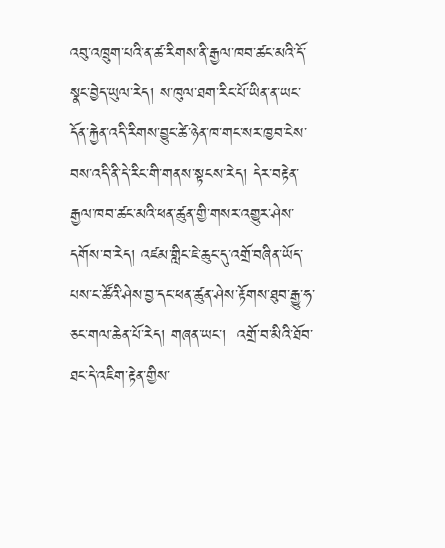འབུ་འཁྲུག་པའི་ན་ཚ་རིགས་ནི་རྒྱལ་ཁབ་ཚང་མའི་དོ་སྣང་བྱེད་ཡུལ་རེད། ས་ཁུལ་ཐག་རིང་པོ་ཡིན་ན་ཡང་དོན་རྐྱེན་འདི་རིགས་བྱུང་ཚེ་ཉེན་ཁ་གང་སར་ཁྱབ་ངེས་བས་འདི་ནི་དེ་རིང་གི་གནས་སྟངས་རེད། དེར་བརྟེན་རྒྱལ་ཁབ་ཚང་མའི་ཕན་ཚུན་གྱི་གསར་འགྱུར་ཤེས་དགོས་བ་རེད། འཛམ་གླིང་ཇེ་ཆུང་དུ་འགྲོ་བཞིན་ཡོད་པས་ང་ཚོའི་ཤེས་བྱ་དང་ཕན་ཚུན་ཤེས་རྟོགས་ཐུབ་རྒྱུ་ཧ་ཅང་གལ་ཆེན་པོ་རེད། གཞན་ཡང་།  འགྲོ་བ་མིའི་ཐོབ་ཐང་དེ་འཇིག་རྟེན་གྱིས་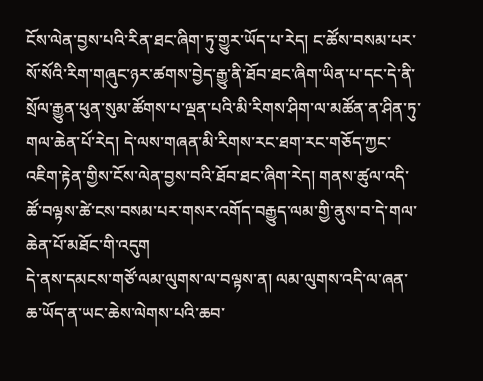ངོས་ལེན་བྱས་པའི་རིན་ཐང་ཞིག་ཏུ་གྱུར་ཡོད་པ་རེད། ང་ཚོས་བསམ་པར་སོ་སོའི་རིག་གཞུང་ཉར་ཚགས་བྱེད་རྒྱུ་ནི་ཐོབ་ཐང་ཞིག་ཡིན་པ་དང་དེ་ནི་སྲོལ་རྒྱུན་ཕུན་སུམ་ཚོགས་པ་ལྡན་པའི་མི་རིགས་ཤིག་ལ་མཚོན་ན་ཤིན་ཏུ་གལ་ཆེན་པོ་རེད། དེ་ལས་གཞན་མི་རིགས་རང་ཐག་རང་གཅོད་ཀྱང་འཇིག་རྟེན་གྱིས་ངོས་ལེན་བྱས་བའི་ཐོབ་ཐང་ཞིག་རེད། གནས་ཚུལ་འདི་ཚོ་བལྟས་ཚེ་ངས་བསམ་པར་གསར་འགོད་བརྒྱུད་ལམ་གྱི་ནུས་བ་དེ་གལ་ཆེན་པོ་མཐོང་གི་འདུག
དེ་ནས་དམངས་གཙོ་ལམ་ལུགས་ལ་བལྟས་ན། ལམ་ལུགས་འདི་ལ་ཞན་ཆ་ཡོད་ན་ཡང་ཆེས་ལེགས་པའི་ཆབ་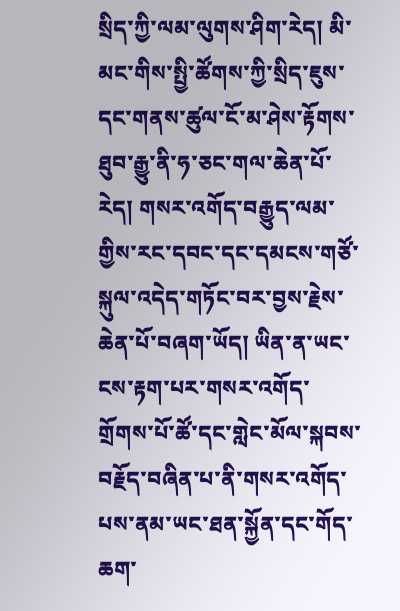སྲིད་ཀྱི་ལམ་ལུགས་ཤིག་རེད། མི་མང་གིས་སྤྱི་ཚོགས་ཀྱི་སྲིད་ཇུས་དང་གནས་ཚུལ་ངོ་མ་ཤེས་རྟོགས་ཐུབ་རྒྱུ་ནི་ཧ་ཅང་གལ་ཆེན་པོ་རེད། གསར་འགོད་བརྒྱུད་ལམ་གྱིས་རང་དབང་དང་དམངས་གཙོ་སྐུལ་འདེད་གཏོང་བར་བྱས་རྗེས་ཆེན་པོ་བཞག་ཡོད། ཡིན་ན་ཡང་ངས་རྟག་པར་གསར་འགོད་གྲོགས་པོ་ཚོ་དང་གླེང་མོལ་སྐབས་བརྗོད་བཞིན་པ་ནི་གསར་འགོད་པས་ནམ་ཡང་ཐན་སྐྱོན་དང་གོད་ཆག་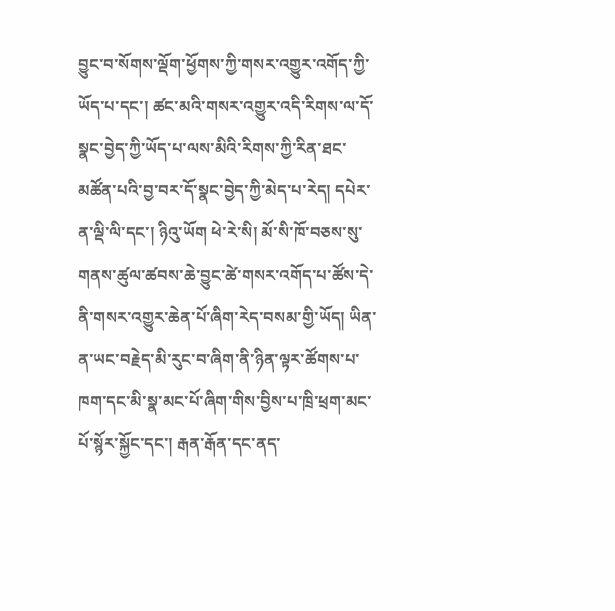བྱུང་བ་སོགས་ལྡོག་ཕྱོགས་ཀྱི་གསར་འགྱུར་འགོད་ཀྱི་ཡོད་པ་དང་། ཚང་མའི་གསར་འགྱུར་འདི་རིགས་ལ་དོ་སྣང་བྱེད་ཀྱི་ཡོད་པ་ལས་མིའི་རིགས་ཀྱི་རིན་ཐང་མཚོན་པའི་བྱ་བར་དོ་སྣང་བྱེད་ཀྱི་མེད་པ་རེད། དཔེར་ན་ལྡི་ལི་དང་། ཉིའུ་ཡོག ཕེ་རེ་སི། མོ་སི་ཁོ་བཅས་སུ་གནས་ཚུལ་ཚབས་ཆེ་བྱུང་ཚེ་གསར་འགོད་པ་ཚོས་དེ་ནི་གསར་འགྱུར་ཆེན་པོ་ཞིག་རེད་བསམ་གྱི་ཡོད། ཡིན་ན་ཡང་བརྗེད་མི་རུང་བ་ཞིག་ནི་ཉིན་ལྟར་ཚོགས་པ་ཁག་དང་མི་སྣ་མང་པོ་ཞིག་གིས་བྱིས་པ་ཁྲི་ཕྲག་མང་པོ་སྙོར་སྐྱོང་དང་། རྒན་རྒོན་དང་ནད་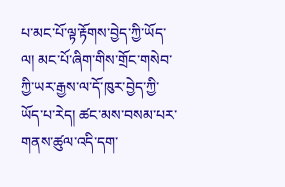པ་མང་པོ་ལྟ་རྟོགས་བྱེད་ཀྱི་ཡོད་ལ། མང་པོ་ཞིག་གིས་གྲོང་གསེབ་ཀྱི་ཡར་རྒྱས་ལ་དོ་ཁུར་བྱེད་ཀྱི་ཡོད་པ་རེད། ཚང་མས་བསམ་པར་གནས་ཚུལ་འདི་དག་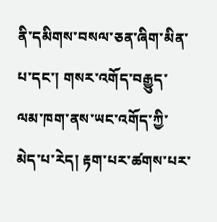ནི་དམིགས་བསལ་ཅན་ཞིག་མིན་པ་དང་། གསར་འགོད་བརྒྱུད་ལམ་ཁག་ནས་ཡང་འགོད་ཀྱི་མེད་པ་རེད། རྟག་པར་ཚགས་པར་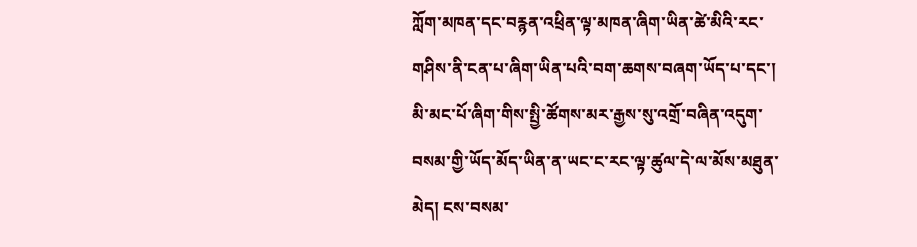ཀློག་མཁན་དང་བརྙན་འཕྲིན་ལྟ་མཁན་ཞིག་ཡིན་ཚེ་མིའི་རང་གཤིས་ནི་ངན་པ་ཞིག་ཡིན་པའི་བག་ཆགས་བཞག་ཡོད་པ་དང་། མི་མང་པོ་ཞིག་གིས་སྤྱི་ཚོགས་མར་རྒྱས་སུ་འགྲོ་བཞིན་འདུག་བསམ་གྱི་ཡོད་མོད་ཡིན་ན་ཡང་ང་རང་ལྟ་ཚུལ་དེ་ལ་མོས་མཐུན་མེད། ངས་བསམ་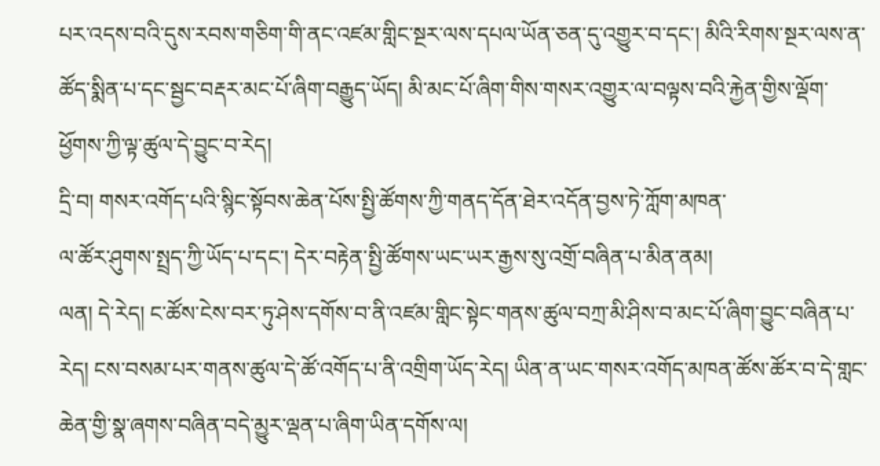པར་འདས་བའི་དུས་རབས་གཅིག་གི་ནང་འཛམ་གླིང་སྔར་ལས་དཔལ་ཡོན་ཅན་དུ་འགྱུར་བ་དང་། མིའི་རིགས་སྔར་ལས་ན་ཚོད་སྨིན་པ་དང་སྦྱང་བརྡར་མང་པོ་ཞིག་བརྒྱུད་ཡོད། མི་མང་པོ་ཞིག་གིས་གསར་འགྱུར་ལ་བལྟས་བའི་རྐྱེན་གྱིས་ལྡོག་ཕྱོགས་ཀྱི་ལྟ་ཚུལ་དེ་བྱུང་བ་རེད།
དྲི་བ། གསར་འགོད་པའི་སྙིང་སྟོབས་ཆེན་པོས་སྤྱི་ཚོགས་ཀྱི་གནད་དོན་ཐེར་འདོན་བྱས་ཏེ་ཀློག་མཁན་
ལ་ཚོར་ཤུགས་སྤྲད་ཀྱི་ཡོད་པ་དང་། དེར་བརྟེན་སྤྱི་ཚོགས་ཡང་ཡར་རྒྱས་སུ་འགྲོ་བཞིན་པ་མིན་ནམ།
ལན། དེ་རེད། ང་ཚོས་ངེས་བར་ཏུ་ཤེས་དགོས་བ་ནི་འཛམ་གླིང་སྟེང་གནས་ཚུལ་བཀྲ་མི་ཤིས་བ་མང་པོ་ཞིག་བྱུང་བཞིན་པ་རེད། ངས་བསམ་པར་གནས་ཚུལ་དེ་ཚོ་འགོད་པ་ནི་འགྲིག་ཡོད་རེད། ཡིན་ན་ཡང་གསར་འགོད་མཁན་ཚོས་ཚོར་བ་དེ་གླང་ཆེན་གྱི་སྣ་ཞགས་བཞིན་བདེ་མྱུར་ལྡན་པ་ཞིག་ཡིན་དགོས་ལ།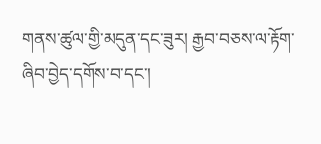གནས་ཚུལ་གྱི་མདུན་དང་ཟུར། རྒྱབ་བཅས་ལ་རྟོག་ཞིབ་བྱེད་དགོས་བ་དང་།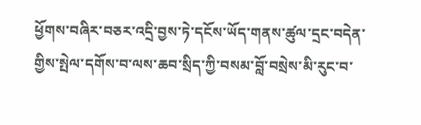ཕྱོགས་བཞིར་བཅར་འདྲི་བྱས་ཏེ་དངོས་ཡོད་གནས་ཚུལ་དྲང་བདེན་གྱིས་སྤེལ་དགོས་བ་ལས་ཆབ་སྲིད་ཀྱི་བསམ་བློ་བསྲེས་མི་རུང་བ་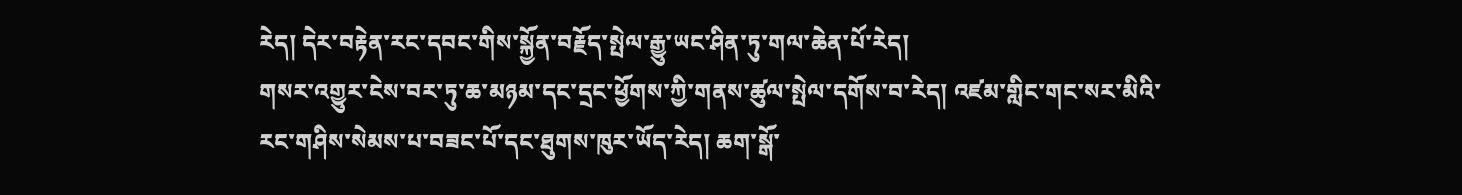རེད། དེར་བརྟེན་རང་དབང་གིས་སྐྱོན་བརྗོད་སྤེལ་རྒྱུ་ཡང་ཤིན་ཏུ་གལ་ཆེན་པོ་རེད།
གསར་འགྱུར་ངེས་བར་ཏུ་ཆ་མཉམ་དང་དྲང་ཕྱོགས་ཀྱི་གནས་ཚུལ་སྤེལ་དགོས་བ་རེད། འཛམ་གླིང་གང་སར་མིའི་རང་གཤིས་སེམས་པ་བཟང་པོ་དང་ཐུགས་ཁུར་ཡོད་རེད། ཆག་སྒོ་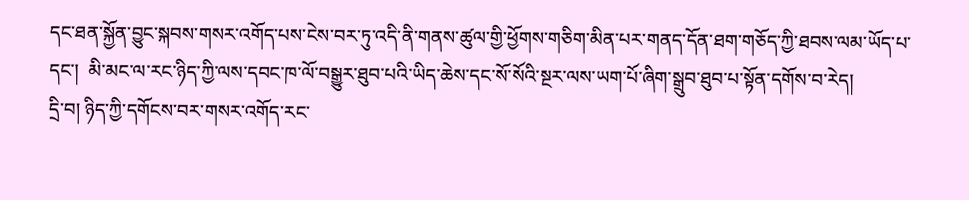དང་ཐན་སྐྱོན་བྱུང་སྐབས་གསར་འགོད་པས་ངེས་བར་ཏུ་འདི་ནི་གནས་ཚུལ་གྱི་ཕྱོགས་གཅིག་མིན་པར་གནད་དོན་ཐག་གཅོད་ཀྱི་ཐབས་ལམ་ཡོད་པ་དང་།  མི་མང་ལ་རང་ཉིད་ཀྱི་ལས་དབང་ཁ་ལོ་བསྒྱུར་ཐུབ་པའི་ཡིད་ཆེས་དང་སོ་སོའི་སྔར་ལས་ཡག་པོ་ཞིག་སྒྲུབ་ཐུབ་པ་སྟོན་དགོས་བ་རེད།
དྲི་བ། ཉིད་ཀྱི་དགོངས་བར་གསར་འགོད་རང་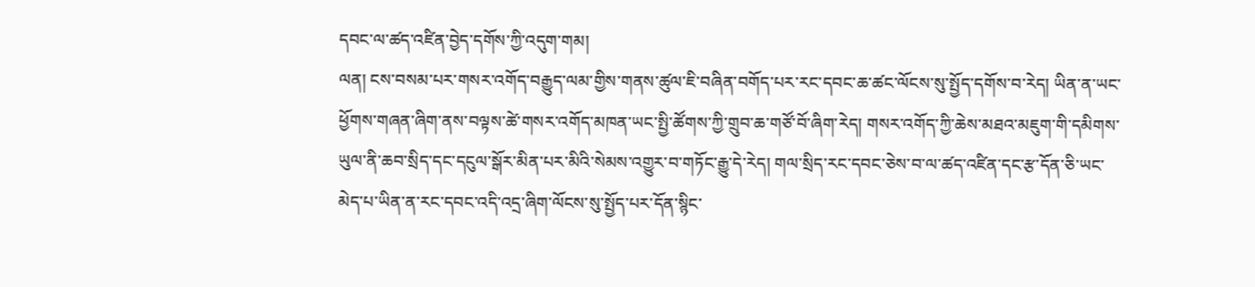དབང་ལ་ཚད་འཛིན་བྱེད་དགོས་ཀྱི་འདུག་གམ།
ལན། ངས་བསམ་པར་གསར་འགོད་བརྒྱུད་ལམ་གྱིས་གནས་ཚུལ་ཇི་བཞིན་བགོད་པར་རང་དབང་ཆ་ཚང་ལོངས་སུ་སྤྱོད་དགོས་བ་རེད། ཡིན་ན་ཡང་ཕྱོགས་གཞན་ཞིག་ནས་བལྟས་ཚེ་གསར་འགོད་མཁན་ཡང་སྤྱི་ཚོགས་ཀྱི་གྲུབ་ཆ་གཙོ་བོ་ཞིག་རེད། གསར་འགོད་ཀྱི་ཆེས་མཐའ་མཇུག་གི་དམིགས་ཡུལ་ནི་ཆབ་སྲིད་དང་དངུལ་སྒོར་མིན་པར་མིའི་སེམས་འགྱུར་བ་གཏོང་རྒྱུ་དེ་རེད། གལ་སྲིད་རང་དབང་ཅེས་བ་ལ་ཚད་འཛིན་དང་རྩ་དོན་ཅི་ཡང་མེད་པ་ཡིན་ན་རང་དབང་འདི་འདྲ་ཞིག་ལོངས་སུ་སྤྱོད་པར་དོན་སྙིང་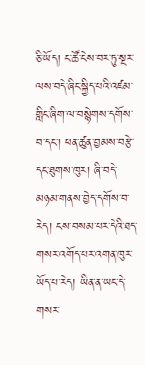ཅི་ཡོད། ང་ཚོ་ངེས་བར་ཏུ་སྔར་ལས་བདེ་ཞིང་སྐྱིད་པའི་འཛམ་གླིང་ཞིག་ལ་བསྙེགས་དགོས་བ་དང་། ཕན་ཚུན་བྱམས་བརྩེ་དང་ཐུགས་ཁུར། ཞི་བདེ་མཉམ་གནས་བྱེད་དགོས་བ་རེད། ངས་བསམ་པར་དེའི་ཐད་གསར་འགོད་པར་འགན་ཁུར་ཡོད་པ་རེད། ཡིན་ན་ཡང་དེ་གསར་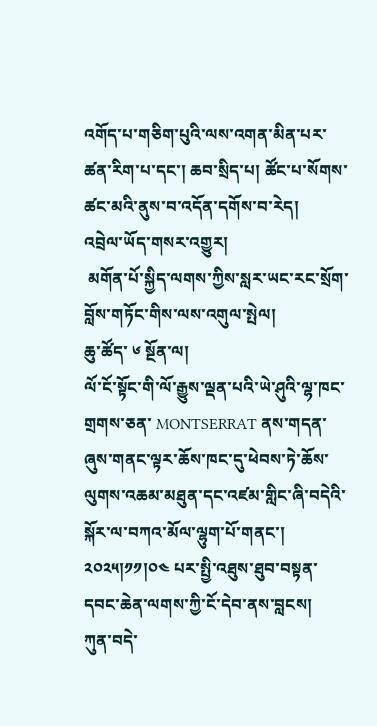འགོད་པ་གཅིག་པུའི་ལས་འགན་མིན་པར་ཚན་རིག་པ་དང་། ཆབ་སྲིད་པ། ཚོང་པ་སོགས་ཚང་མའི་ནུས་བ་འདོན་དགོས་བ་རེད།
འབྲེལ་ཡོད་གསར་འགྱུར།
 མགོན་པོ་སྐྱིད་ལགས་ཀྱིས་སླར་ཡང་རང་སྲོག་བློས་གཏོང་གིས་ལས་འགུལ་སྤེལ།
ཆུ་ཚོད་ ༦ སྔོན་ལ།
ལོ་ངོ་སྟོང་གི་ལོ་རྒྱུས་ལྡན་པའི་ཡེ་ཤུའི་ལྷ་ཁང་གྲགས་ཅན་ MONTSERRAT ནས་གདན་ཞུས་གནང་ལྟར་ཆོས་ཁང་དུ་ཕེབས་ཏེ་ཆོས་ལུགས་འཆམ་མཐུན་དང་འཛམ་གླིང་ཞི་བདེའི་སྐོར་ལ་བཀའ་མོལ་ལྷུག་པོ་གནང་། ༢༠༢༥།༡༡།༠༤ པར་སྤྱི་འཐུས་ཐུབ་བསྟན་དབང་ཆེན་ལགས་ཀྱི་ངོ་དེབ་ནས་བླངས།
ཀུན་བདེ་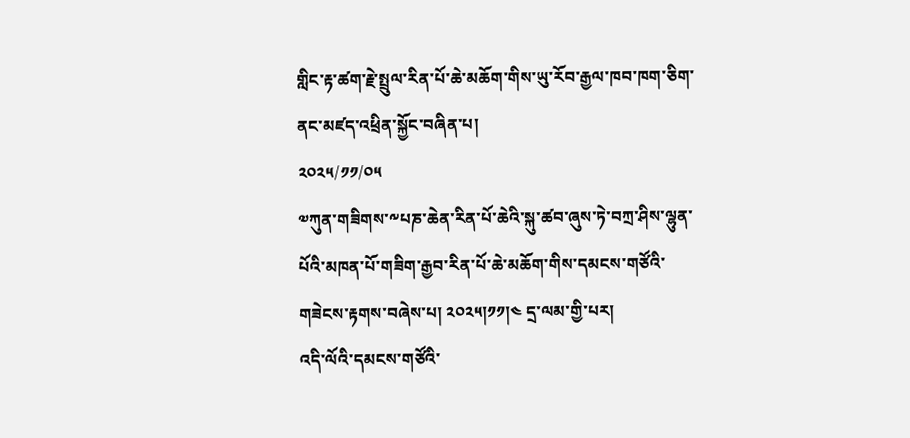གླིང་རྟ་ཚག་རྗེ་སྤྲུལ་རིན་པོ་ཆེ་མཆོག་གིས་ཡུ་རོབ་རྒྱལ་ཁབ་ཁག་ཅིག་ནང་མཛད་འཕྲིན་སྐྱོང་བཞིན་པ།
༢༠༢༥/༡༡/༠༥
༧ཀུན་གཟིགས་༸པཎ་ཆེན་རིན་པོ་ཆེའི་སྐུ་ཚབ་ཞུས་ཏེ་བཀྲ་ཤིས་ལྷུན་པོའི་མཁན་པོ་གཟིག་རྒྱབ་རིན་པོ་ཆེ་མཆོག་གིས་དམངས་གཙོའི་གཟེངས་རྟགས་བཞེས་པ། ༢༠༢༥།༡༡།༤ དྲ་ལམ་གྱི་པར།
འདི་ལོའི་དམངས་གཙོའི་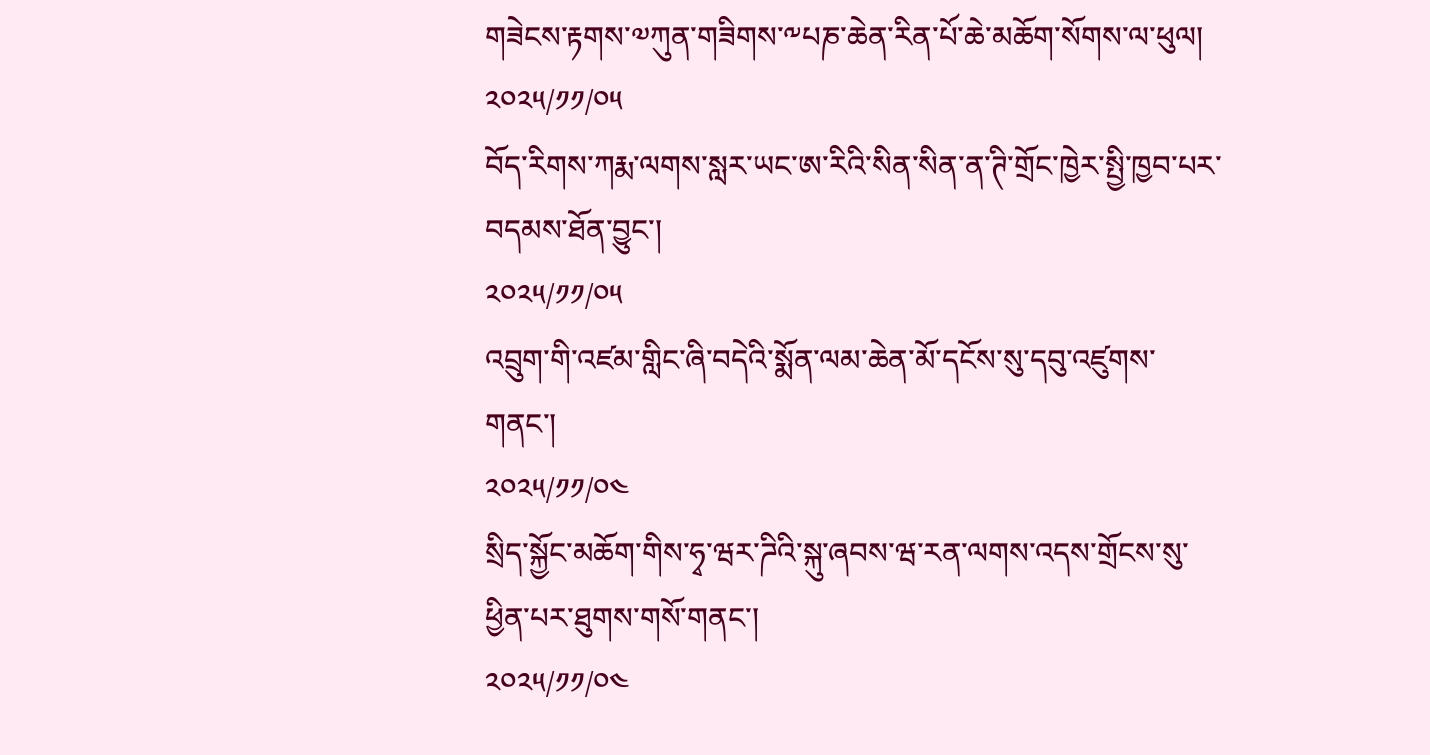གཟེངས་རྟགས་༧ཀུན་གཟིགས་༸པཎ་ཆེན་རིན་པོ་ཆེ་མཆོག་སོགས་ལ་ཕུལ།
༢༠༢༥/༡༡/༠༥
བོད་རིགས་ཀརྨ་ལགས་སླར་ཡང་ཨ་རིའི་སིན་སིན་ན་ཊི་གྲོང་ཁྱེར་སྤྱི་ཁྱབ་པར་བདམས་ཐོན་བྱུང་།
༢༠༢༥/༡༡/༠༥
འབྲུག་གི་འཛམ་གླིང་ཞི་བདེའི་སྨོན་ལམ་ཆེན་མོ་དངོས་སུ་དབུ་འཛུགས་གནང་།
༢༠༢༥/༡༡/༠༤
སྲིད་སྐྱོང་མཆོག་གིས་ཧྭ་ཝར་ཌིའི་སྐུ་ཞབས་ཝ་རན་ལགས་འདས་གྲོངས་སུ་ཕྱིན་པར་ཐུགས་གསོ་གནང་།
༢༠༢༥/༡༡/༠༤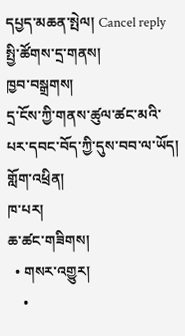དཔྱད་མཆན་སྤེལ། Cancel reply
སྤྱི་ཚོགས་དྲ་གནས།
ཁྱབ་བསྒྲགས།
དྲ་ངོས་ཀྱི་གནས་ཚུལ་ཚང་མའི་པར་དབང་བོད་ཀྱི་དུས་བབ་ལ་ཡོད།
གློག་འཕྲིན།
ཁ་པར།
ཆ་ཚང་གཟིགས།
  • གསར་འགྱུར།
    •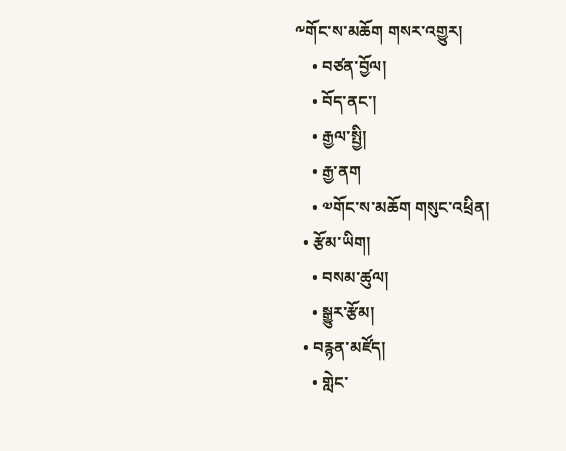༸གོང་ས་མཆོག གསར་འགྱུར།
    • བཙན་བྱོལ།
    • བོད་ནང་།
    • རྒྱལ་སྤྱི།
    • རྒྱ་ནག
    • ༧གོང་ས་མཆོག གསུང་འཕྲིན།
  • རྩོམ་ཡིག།
    • བསམ་ཚུལ།
    • སྒྱུར་རྩོམ།
  • བརྙན་མཛོད།
    • གླེང་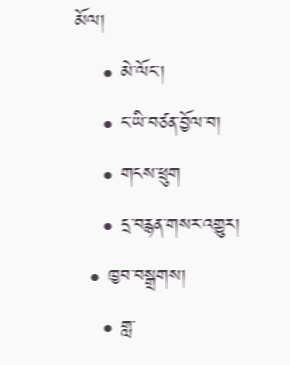མོལ།
    • མེ་ལོང་།
    • ང་ཡི་བཙན་བྱོལ་བ།
    • གངས་ཕྲུག
    • དྲ་བརྙན་གསར་འགྱུར།
  • ཁྱབ་བསྒྲགས།
    • གླ་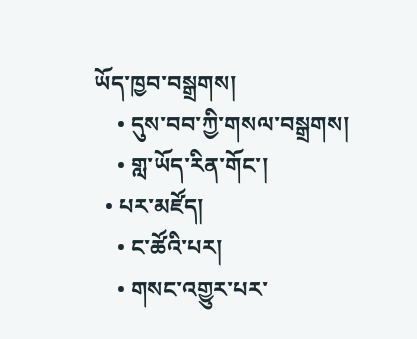ཡོད་ཁྱབ་བསྒྲགས།
    • དུས་བབ་ཀྱི་གསལ་བསྒྲགས།
    • གླ་ཡོད་རིན་གོང་།
  • པར་མཛོད།
    • ང་ཚོའི་པར།
    • གསང་འགྱུར་པར་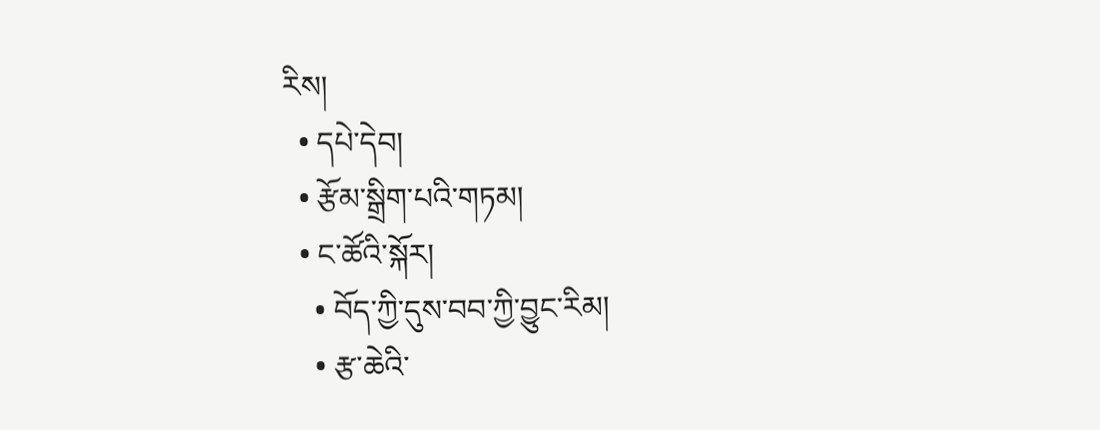རིས།
  • དཔེ་དེབ།
  • རྩོམ་སྒྲིག་པའི་གཏམ།
  • ང་ཚོའི་སྐོར།
    • བོད་ཀྱི་དུས་བབ་ཀྱི་བྱུང་རིམ།
    • རྩ་ཆེའི་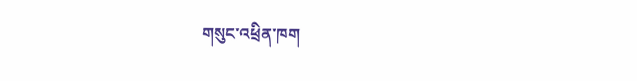གསུང་འཕྲིན་ཁག